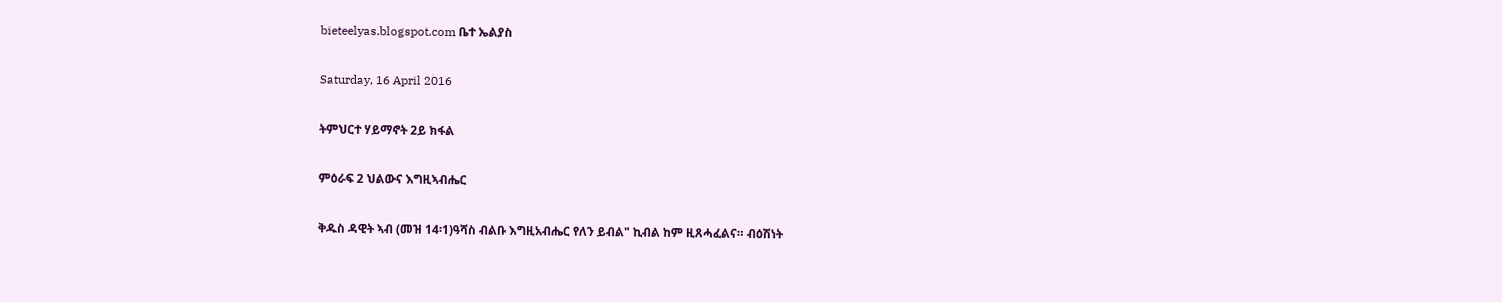bieteelyas.blogspot.com ቤተ ኤልያስ

Saturday, 16 April 2016

ትምህርተ ሃይማኖት 2ይ ክፋል

ምዕራፍ 2 ህልውና እግዚኣብሔር

ቅዱስ ዳዊት ኣብ (መዝ 14፡1)ዓሻስ ብልቡ እግዚአብሔር የለን ይብል" ኪብል ከም ዚጸሓፈልና። ብዕሽነት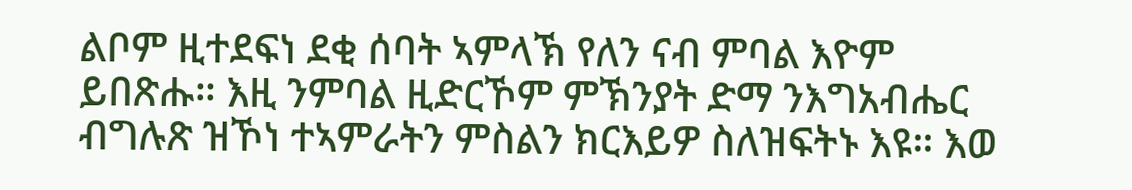ልቦም ዚተደፍነ ደቂ ሰባት ኣምላኽ የለን ናብ ምባል እዮም ይበጽሑ። እዚ ንምባል ዚድርኾም ምኽንያት ድማ ንእግአብሔር ብግሉጽ ዝኾነ ተኣምራትን ምስልን ክርእይዎ ስለዝፍትኑ እዩ። እወ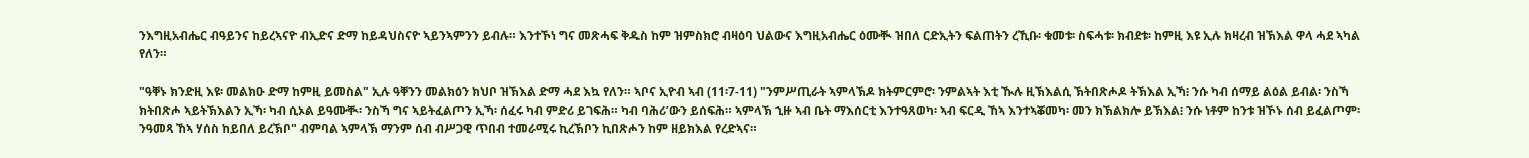ንእግዚአብሔር ብዓይንና ከይረኣናዮ ብኢድና ድማ ከይዳህስናዮ ኣይንኣምንን ይብሉ። እንተኾነ ግና መጽሓፍ ቅዱስ ከም ዝምስክሮ ብዛዕባ ህልውና እግዚአብሔር ዕሙቚ ዝበለ ርድኢትን ፍልጠትን ረኺቡ፡ ቁመቱ፡ ስፍሓቱ፡ ክብደቱ፡ ከምዚ እዩ ኢሉ ክዛረብ ዝኽእል ዋላ ሓደ ኣካል የለን።

"ዓቐኑ ክንድዚ እዩ፡ መልክዑ ድማ ከምዚ ይመስል" ኢሉ ዓቐንን መልክዕን ክህቦ ዝኽእል ድማ ሓደ እኳ የለን። ኣቦና ኢዮብ ኣብ (11፡7-11) "ንምሥጢራት ኣምላኽዶ ክትምርምሮ፡ ንምልኣት እቲ ዂሉ ዚኽእልሲ ኽትበጽሖዶ ትኽእል ኢኻ፧ ንሱ ካብ ሰማይ ልዕል ይብል፡ ንስኻ ክትበጽሖ ኣይትኽእልን ኢኻ፡ ካብ ሲኦል ይዓሙቚ፡ ንስኻ ግና ኣይትፈልጦን ኢኻ፡ ሰፈሩ ካብ ምድሪ ይገፍሕ። ካብ ባሕሪ’ውን ይሰፍሕ። ኣምላኽ ኂዙ ኣብ ቤት ማእሰርቲ እንተዓጸወካ፡ ኣብ ፍርዲ ኸኣ እንተኣቖመካ፡ መን ክኽልክሎ ይኽእል፧ ንሱ ነቶም ከንቱ ዝኾኑ ሰብ ይፈልጦም፡ ንዓመጻ ኸኣ ሃሰስ ከይበለ ይረኽቦ" ብምባል ኣምላኽ ማንም ሰብ ብሥጋዊ ጥበብ ተመራሚሩ ኪረኽቦን ኪበጽሖን ከም ዘይክእል የረድኣና።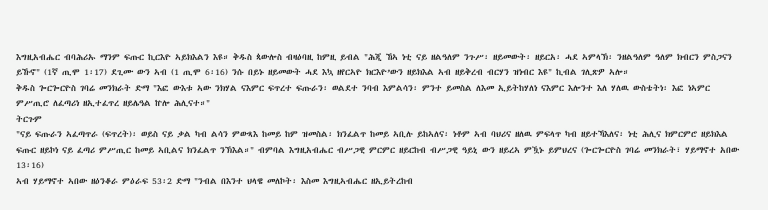እግዚአብሔር ብባሕሪኡ ማንም ፍጡር ኪርእዮ ኣይክእልን እዩ። ቅዱስ ጳውሎስ ብዛዕባዚ ከምዚ ይብል "ሕጂ ኸኣ ነቲ ናይ ዘልዓለም ንጉሥ፡ ዘይመውት፡ ዘይርአ፡ ሓደ ኣምላኽ፡ ንዘልዓለም ዓለም ክብርን ምስጋናን ይኹኖ" (1ኛ ጢሞ 1፡17) ደጊሙ ውን ኣብ (1 ጢሞ 6፡16) ንሱ በይኑ ዘይመውት ሓደ እኳ ዘየርኣዮ ክርእዮ’ውን ዘይክእል ኣብ ዘይቅረብ ብርሃን ዝነብር እዩ" ኪብል ገሊጽዎ ኣሎ።
ቅዱስ ጐርጐርዮስ ገባሬ መንክራት ድማ "እፎ ውእቱ ኣው ንክሃል ናእምር ፍጥረተ ፍጡራን፡ ወልደተ ንባብ እምልሳን፡ ምንተ ይመስል ለእመ ኢይትከሃለነ ናእምር እሎንተ እለ ሃለዉ ውስቴትነ፡ እፎ ነኣምር ምሥጢሮ ለፈጣሪነ ዘኢተፈጥረ ዘይሌዓል ኵሎ ሕሊናተ።"
ትርጉም
"ናይ ፍጡራን ኣፈጣጥራ (ፍጥረት)፡ ወይስ ናይ ቃል ካብ ልሳን ምውጻእ ከመይ ከም ዝመስል፡ ክንፈልጥ ከመይ ኣቢሉ ይከኣለና፡ ነቶም ኣብ ባህሪና ዘለዉ ምፍላጥ ካብ ዘይተኻእለና፡ ነቲ ሕሊና ክምርምሮ ዘይክእል ፍጡር ዘይኮነ ናይ ፈጣሪ ምሥጢር ከመይ ኣቢልና ክንፈልጥ ንኽእል።" ብምባል እግዚአብሔር ብሥጋዊ ምርምር ዘይርከብ ብሥጋዊ ዓይኒ ውን ዘይረኣ ምዃኑ ይምህረና (ጐርጐርዮስ ገባሬ መንክራት፣ ሃይማኖተ አበው 13፡16)
ኣብ ሃይማኖተ ኣበው ዘዕንቆራ ምዕራፍ 53፡2 ድማ "ንብል በእንተ ህላዌ መለኮት፡ እስመ እግዚኣብሔር ዘኢይትረከብ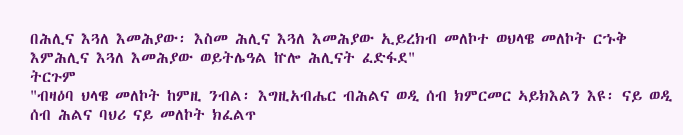በሕሊና እጓለ እመሕያው፡ እስመ ሕሊና እጓለ እመሕያው ኢይረክብ መለኮተ ወህላዌ መለኮት ርኁቅ እምሕሊና እጓለ እመሕያው ወይትሌዓል ኵሎ ሕሊናት ፈድፋደ"
ትርጉም
"ብዛዕባ ህላዌ መለኮት ከምዚ ንብል፡ እግዚአብሔር ብሕልና ወዲ ሰብ ክምርመር ኣይክእልን እዩ፡ ናይ ወዲ ሰብ ሕልና ባህሪ ናይ መለኮት ክፈልጥ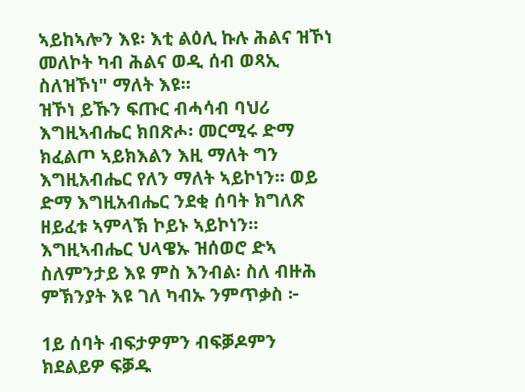ኣይከኣሎን እዩ፡ እቲ ልዕሊ ኩሉ ሕልና ዝኾነ መለኮት ካብ ሕልና ወዲ ሰብ ወጻኢ ስለዝኾነ" ማለት እዩ።
ዝኾነ ይኹን ፍጡር ብሓሳብ ባህሪ እግዚኣብሔር ክበጽሖ፡ መርሚሩ ድማ ክፈልጦ ኣይክእልን እዚ ማለት ግን እግዚአብሔር የለን ማለት ኣይኮነን። ወይ ድማ እግዚአብሔር ንደቂ ሰባት ክግለጽ ዘይፈቱ ኣምላኽ ኮይኑ ኣይኮነን። እግዚኣብሔር ህላዌኡ ዝሰወሮ ድኣ ስለምንታይ እዩ ምስ እንብል፡ ስለ ብዙሕ ምኽንያት እዩ ገለ ካብኡ ንምጥቃስ ፦

1ይ ሰባት ብፍታዎምን ብፍቓዶምን ክደልይዎ ፍቓዱ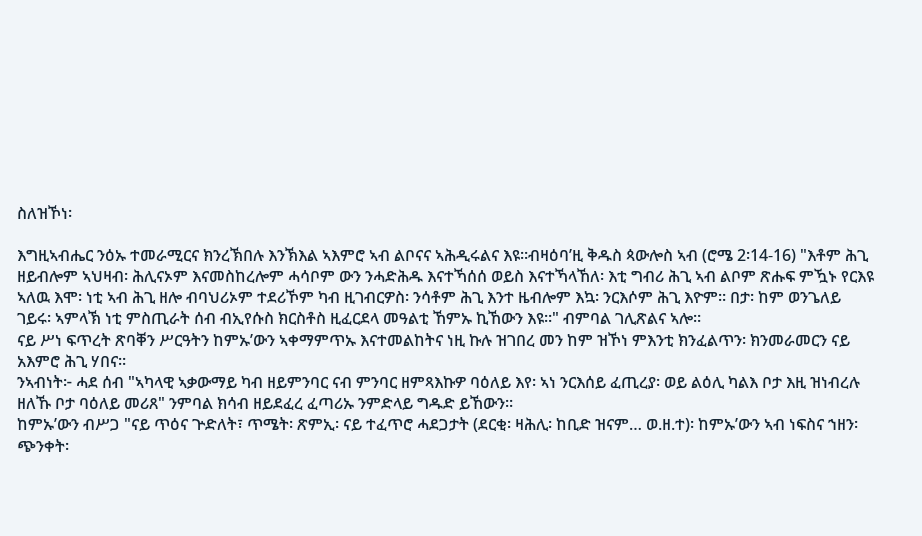ስለዝኾነ፡

እግዚኣብሔር ንዕኡ ተመራሚርና ክንረኽበሉ እንኽእል ኣእምሮ ኣብ ልቦናና ኣሕዲሩልና እዩ።ብዛዕባ’ዚ ቅዱስ ጳውሎስ ኣብ (ሮሜ 2፡14-16) "እቶም ሕጊ ዘይብሎም ኣህዛብ፡ ሕሊናኦም እናመስከረሎም ሓሳቦም ውን ንሓድሕዱ እናተኻሰሰ ወይስ እናተኻላኸለ፡ እቲ ግብሪ ሕጊ ኣብ ልቦም ጽሑፍ ምዃኑ የርእዩ ኣለዉ እሞ፡ ነቲ ኣብ ሕጊ ዘሎ ብባህሪኦም ተደሪኾም ካብ ዚገብርዎስ፡ ንሳቶም ሕጊ እንተ ዜብሎም እኳ፡ ንርእሶም ሕጊ እዮም። በታ፡ ከም ወንጌለይ ገይሩ፡ ኣምላኽ ነቲ ምስጢራት ሰብ ብኢየሱስ ክርስቶስ ዚፈርደላ መዓልቲ ኸምኡ ኪኸውን እዩ።" ብምባል ገሊጽልና ኣሎ።
ናይ ሥነ ፍጥረት ጽባቐን ሥርዓትን ከምኡ’ውን ኣቀማምጥኡ እናተመልከትና ነዚ ኩሉ ዝገበረ መን ከም ዝኾነ ምእንቲ ክንፈልጥን፡ ክንመራመርን ናይ አእምሮ ሕጊ ሃበና።
ንኣብነት፦ ሓደ ሰብ "ኣካላዊ ኣቃውማይ ካብ ዘይምንባር ናብ ምንባር ዘምጻእኩዎ ባዕለይ እየ፡ ኣነ ንርእሰይ ፈጢረያ፡ ወይ ልዕሊ ካልእ ቦታ እዚ ዝነብረሉ ዘለኹ ቦታ ባዕለይ መሪጸ" ንምባል ክሳብ ዘይደፈረ ፈጣሪኡ ንምድላይ ግዱድ ይኸውን።
ከምኡ’ውን ብሥጋ "ናይ ጥዕና ጕድለት፣ ጥሜት፡ ጽምኢ፡ ናይ ተፈጥሮ ሓደጋታት (ደርቂ፡ ዛሕሊ፡ ከቢድ ዝናም… ወ.ዘ.ተ)፡ ከምኡ’ውን ኣብ ነፍስና ኀዘን፡ ጭንቀት፡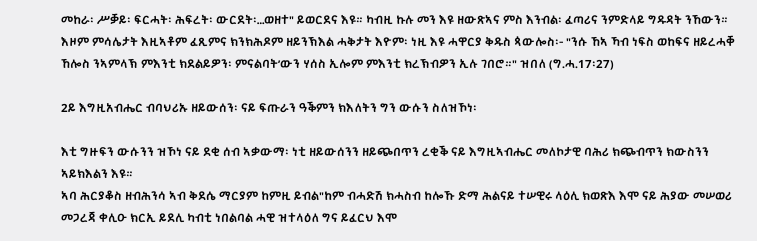መከራ፡ ሥቓይ፡ ፍርሓት፡ ሕፍረት፡ ውርደት፡…ወዘተ" ይወርደና እዩ። ካብዚ ኩሉ መን እዩ ዘውጽኣና ምስ እንብል፡ ፈጣሪና ንምድላይ ግዱዳት ንኸውን።
እዞም ምሳሌታት እዚኣቶም ፈጺምና ክንክሕዶም ዘይንኽእል ሓቅታት እዮም፡ ነዚ እዩ ሓዋርያ ቅዱስ ጳውሎስ፡- "ንሱ ኸኣ ኻብ ነፍስ ወከፍና ዘይረሓቐ ኸሎስ ንኣምላኽ ምእንቲ ክደልይዎን፡ ምናልባት’ውን ሃሰስ ኢሎም ምእንቲ ክረኽብዎን ኢሉ ገበሮ።" ዝበለ (ግ.ሓ.17፡27)

2ይ እግዚአብሔር ብባህሪኡ ዘይውሰን፡ ናይ ፍጡራን ዓቕምን ክእለትን ግን ውሱን ስለዝኾነ፡

እቲ ግዙፍን ውሱንን ዝኾነ ናይ ደቂ ሰብ ኣቃውማ፡ ነቲ ዘይውሰንን ዘይጭበጥን ረቂቕ ናይ እግዚኣብሔር መለኮታዊ ባሕሪ ክጭብጥን ክውስንን ኣይክእልን እዩ።
ኣባ ሕርያቆስ ዘብሕንሳ ኣብ ቅደሴ ማርያም ከምዚ ይብል"ከም ብሓድሽ ክሓስብ ከሎኹ ድማ ሕልናይ ተሠዊሩ ላዕሊ ክወጽእ እሞ ናይ ሕያው መሠወሪ መጋረጃ ቀሊዑ ክርኢ ይደሊ ካብቲ ነበልባል ሓዊ ዝተላዕለ ግና ይፈርህ እሞ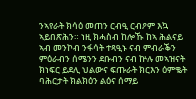ንኣየራት ክሳዕ መጠን ርብዒ ርብዖም እኳ ኣይበጽሕን። ነዚ ክሓስብ ከሎኹ ከኣ ሕልናይ ኣብ መንኮብ ንፋሳት ተጻዒኑ ናብ ምብራቕን ምዕራብን ሰሜንን ደቡብን ናብ ኵሉ መኣዝናት ክነፍር ይደሊ ህልውና ፍጡራት ክርእን ዕምቈት ባሕርታት ክልክዕን ልዕና ሰማይ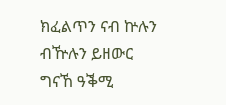ክፈልጥን ናብ ኵሉን ብዅሉን ይዘውር ግናኸ ዓቕሚ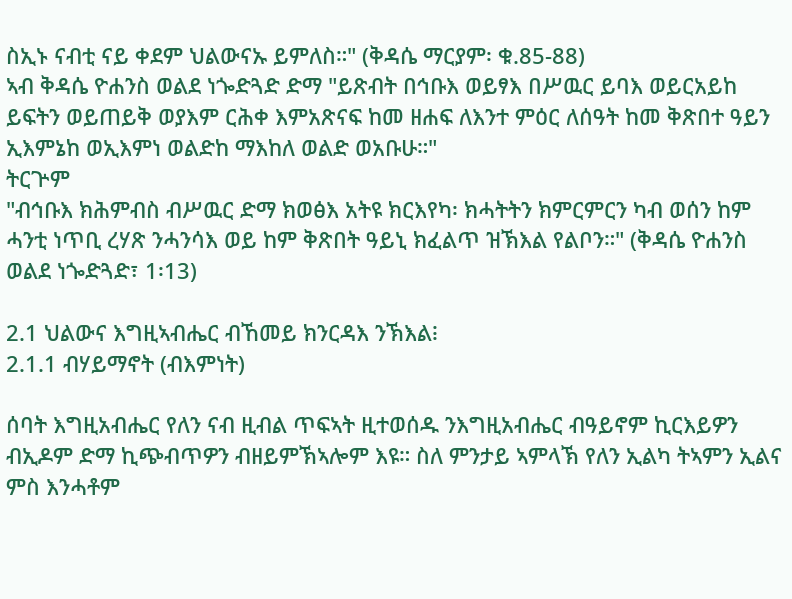ስኢኑ ናብቲ ናይ ቀደም ህልውናኡ ይምለስ።" (ቅዳሴ ማርያም፡ ቁ.85-88)
ኣብ ቅዳሴ ዮሐንስ ወልደ ነጐድጓድ ድማ "ይጽብት በኅቡእ ወይፃእ በሥዉር ይባእ ወይርአይከ ይፍትን ወይጠይቅ ወያእም ርሕቀ እምአጽናፍ ከመ ዘሐፍ ለእንተ ምዕር ለሰዓት ከመ ቅጽበተ ዓይን ኢእምኔከ ወኢእምነ ወልድከ ማእከለ ወልድ ወአቡሁ።"
ትርጕም
"ብኅቡእ ክሕምብስ ብሥዉር ድማ ክወፅእ አትዩ ክርእየካ፡ ክሓትትን ክምርምርን ካብ ወሰን ከም ሓንቲ ነጥቢ ረሃጽ ንሓንሳእ ወይ ከም ቅጽበት ዓይኒ ክፈልጥ ዝኽእል የልቦን።" (ቅዳሴ ዮሐንስ ወልደ ነጐድጓድ፣ 1፡13)

2.1 ህልውና እግዚኣብሔር ብኸመይ ክንርዳእ ንኽእል፧
2.1.1 ብሃይማኖት (ብእምነት)

ሰባት እግዚአብሔር የለን ናብ ዚብል ጥፍኣት ዚተወሰዱ ንእግዚአብሔር ብዓይኖም ኪርእይዎን ብኢዶም ድማ ኪጭብጥዎን ብዘይምኽኣሎም እዩ። ስለ ምንታይ ኣምላኽ የለን ኢልካ ትኣምን ኢልና ምስ እንሓቶም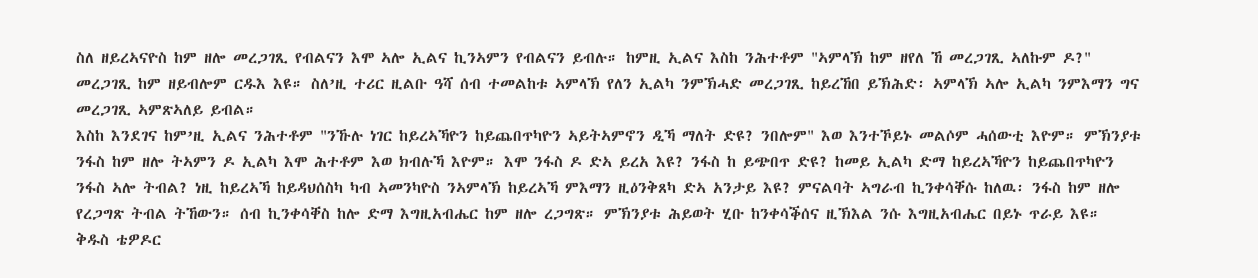ስለ ዘይረኣናዮስ ከም ዘሎ መረጋገጺ የብልናን እሞ ኣሎ ኢልና ኪንኣምን የብልናን ይብሉ። ከምዚ ኢልና እስከ ንሕተቶም "ኣምላኽ ከም ዘየለ ኸ መረጋገጺ ኣለኩም ዶ?" መረጋገጺ ከም ዘይብሎም ርዱእ እዩ። ስለ’ዚ ተሪር ዚልቡ ዓሻ ሰብ ተመልከቱ ኣምላኽ የለን ኢልካ ንምኽሓድ መረጋገጺ ከይረኸበ ይኽሕድ፡ ኣምላኽ ኣሎ ኢልካ ንምእማን ግና መረጋገጺ ኣምጽኣለይ ይብል።
እስከ እንደገና ከም’ዚ ኢልና ንሕተቶም "ንኹሉ ነገር ከይረኣኻዮን ከይጨበጥካዮን ኣይትኣምኖን ዲኻ ማለት ድዩ? ንበሎም" እወ እንተኾይኑ መልሶም ሓሰውቲ እዮም። ምኽንያቱ ንፋስ ከም ዘሎ ትኣምን ዶ ኢልካ እሞ ሕተቶም እወ ክብሉኻ እዮም። እሞ ንፋስ ዶ ድኣ ይረአ እዩ? ንፋስ ከ ይጭበጥ ድዩ? ከመይ ኢልካ ድማ ከይረኣኻዮን ከይጨበጥካዮን ንፋስ ኣሎ ትብል? ነዚ ከይረኣኻ ከይዳህሰስካ ካብ ኣመንካዮስ ንኣምላኽ ከይረኣኻ ምእማን ዚዕንቅጸካ ድኣ አንታይ እዩ? ምናልባት ኣግራብ ኪንቀሳቐሱ ከለዉ፡ ንፋስ ከም ዘሎ የረጋግጽ ትብል ትኸውን። ሰብ ኪንቀሳቐስ ከሎ ድማ እግዚአብሔር ከም ዘሎ ረጋግጽ። ምኽንያቱ ሕይወት ሂቡ ከንቀሳቕሰና ዚኽእል ንሱ እግዚአብሔር በይኑ ጥራይ እዩ።
ቅዱስ ቴዎዶር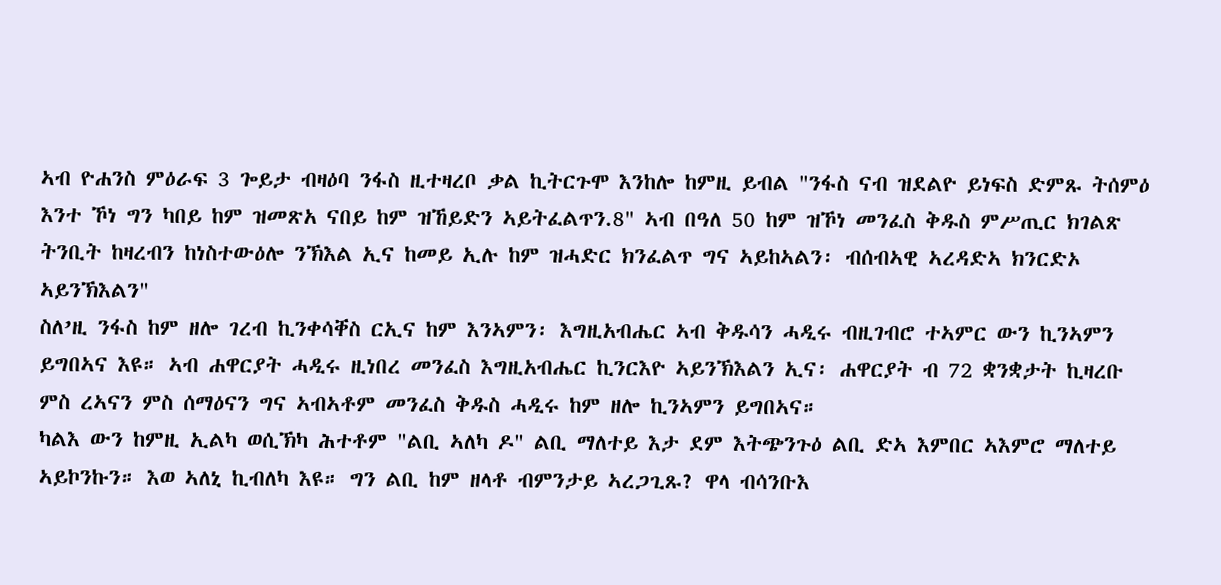ኣብ ዮሐንስ ምዕራፍ 3 ጐይታ ብዛዕባ ንፋስ ዚተዛረቦ ቃል ኪትርጉሞ እንከሎ ከምዚ ይብል "ንፋስ ናብ ዝደልዮ ይነፍስ ድምጹ ትሰምዕ እንተ ኾነ ግን ካበይ ከም ዝመጽአ ናበይ ከም ዝኸይድን ኣይትፈልጥን.8" ኣብ በዓለ 50 ከም ዝኾነ መንፈስ ቅዱስ ምሥጢር ክገልጽ ትንቢት ከዛረብን ከነስተውዕሎ ንኽእል ኢና ከመይ ኢሉ ከም ዝሓድር ክንፈልጥ ግና ኣይከኣልን፡ ብሰብኣዊ ኣረዳድኣ ክንርድኦ ኣይንኽእልን"
ስለ’ዚ ንፋስ ከም ዘሎ ገረብ ኪንቀሳቐስ ርኢና ከም እንኣምን፡ እግዚአብሔር ኣብ ቅዱሳን ሓዲሩ ብዚገብሮ ተኣምር ውን ኪንኣምን ይግበኣና እዩ። ኣብ ሐዋርያት ሓዲሩ ዚነበረ መንፈስ እግዚአብሔር ኪንርእዮ ኣይንኽእልን ኢና፡ ሐዋርያት ብ 72 ቋንቋታት ኪዛረቡ ምስ ረኣናን ምስ ሰማዕናን ግና ኣብኣቶም መንፈስ ቅዱስ ሓዲሩ ከም ዘሎ ኪንኣምን ይግበኣና።
ካልእ ውን ከምዚ ኢልካ ወሲኽካ ሕተቶም "ልቢ ኣለካ ዶ" ልቢ ማለተይ እታ ደም እትጭንጉዕ ልቢ ድኣ እምበር ኣእምሮ ማለተይ ኣይኮንኩን። እወ ኣለኒ ኪብለካ እዩ። ግን ልቢ ከም ዘላቶ ብምንታይ ኣረጋጊጹ? ዋላ ብሳንቡእ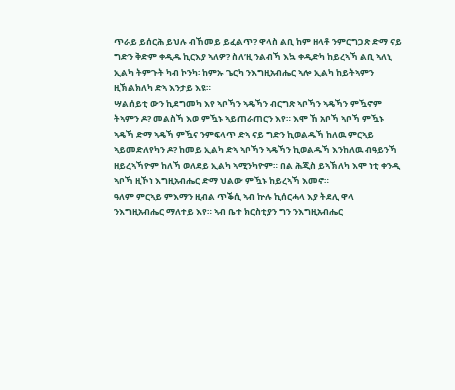ጥራይ ይሰርሕ ይህሉ ብኸመይ ይፈልጥ? ዋላስ ልቢ ከም ዘላቶ ንምርግጋጽ ድማ ናይ ግድን ቅድም ቀዲዱ ኪርእያ ኣለዎ? ስለ’ዚ ንልብኻ እኳ ቀዲድካ ከይረኣኻ ልቢ ኣለኒ ኢልካ ትምጉት ካብ ኮንካ፡ ከምኡ ጌርካ ንእግዚአብሔር ኣሎ ኢልካ ከይትኣምን ዚኽልክለካ ድኣ እንታይ እዩ።
ሣልሰይቲ ውን ኪደግመካ እየ ኣቦኻን ኣዴኻን ብርግጽ ኣቦኻን ኣዴኻን ምዃኖም ትኣምን ዶ? መልስኻ እወ ምዃኑ ኣይጠራጠርን እየ። እሞ ኸ አቦኻ ኣቦኻ ምዃኑ ኣዴኻ ድማ ኣዴኻ ምዃና ንምፍላጥ ድኣ ናይ ግድን ኪወልዱኻ ከለዉ ምርኣይ ኣይመድለየካን ዶ? ከመይ ኢልካ ድኣ ኣቦኻን ኣዴኻን ኪወልዱኻ እንከለዉ ብዓይንኻ ዘይረኣኻዮም ከለኻ ወለደይ ኢልካ ኣሚንካዮም። በል ሕጂስ ይኣኽለካ እሞ ነቲ ቀንዲ ኣቦኻ ዚኾነ እግዚአብሔር ድማ ህልው ምዃኑ ከይረኣኻ እመኖ።
ዓለም ምርኣይ ምእማን ዚብል ጥቕሲ ኣብ ኵሉ ኪሰርሓላ እያ ትደሊ ዋላ ንእግዚአብሔር ማለተይ እየ። ኣብ ቤተ ክርስቲያን ግን ንእግዚአብሔር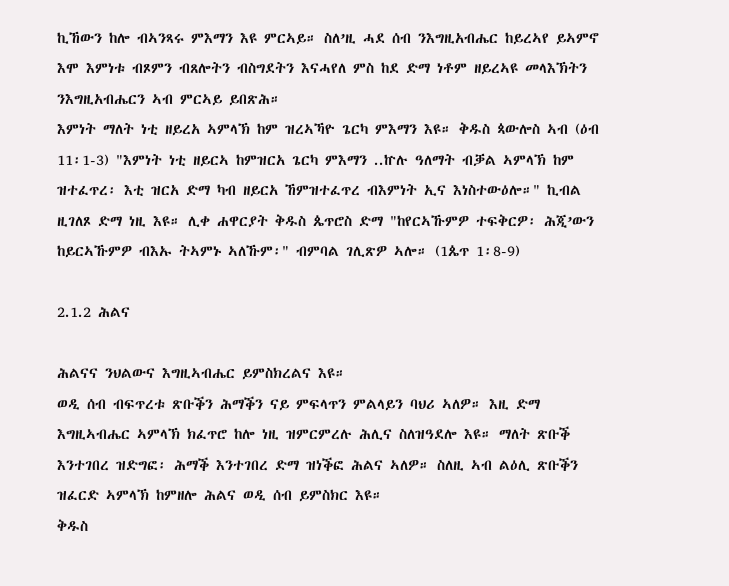ኪኸውን ከሎ ብኣንጻሩ ምእማን እዩ ምርኣይ። ስለ’ዚ ሓደ ሰብ ንእግዚአብሔር ከይረኣየ ይኣምኖ እሞ እምነቱ ብጾምን ብጸሎትን ብስግደትን እናሓየለ ምስ ከደ ድማ ነቶም ዘይረኣዩ መላእኽትን ንእግዚአብሔርን ኣብ ምርኣይ ይበጽሕ።
እምነት ማለት ነቲ ዘይረአ ኣምላኽ ከም ዝረኣኻዮ ጌርካ ምእማን እዩ። ቅዱስ ጳውሎስ ኣብ (ዕብ 11፡1-3) "እምነት ነቲ ዘይርኣ ከምዝርአ ጌርካ ምእማን ..ኵሉ ዓለማት ብቓል ኣምላኽ ከም ዝተፈጥረ፡ እቲ ዝርአ ድማ ካብ ዘይርአ ኸምዝተፈጥረ ብእምነት ኢና እነስተውዕሎ።" ኪብል ዚገለጾ ድማ ነዚ እዩ። ሊቀ ሐዋርያት ቅዱስ ጴጥሮስ ድማ "ከየርኣኹምዎ ተፍቅርዎ፡ ሕጂ’ውን ከይርኣኹምዎ ብእኡ ትኣምኑ ኣለኹም፡" ብምባል ገሊጽዎ ኣሎ። (1ጴጥ 1፡8-9)

2.1.2 ሕልና

ሕልናና ንህልውና እግዚኣብሔር ይምስክረልና እዩ።
ወዲ ሰብ ብፍጥረቱ ጽቡቕን ሕማቕን ናይ ምፍላጥን ምልላይን ባህሪ ኣለዎ። እዚ ድማ እግዚኣብሔር ኣምላኽ ክፈጥሮ ከሎ ነዚ ዝምርምረሉ ሕሊና ስለዝዓደሎ እዩ። ማለት ጽቡቕ እንተገበረ ዝድግፎ፡ ሕማቕ እንተገበረ ድማ ዝነቕፎ ሕልና ኣለዎ። ስለዚ ኣብ ልዕሊ ጽቡቕን ዝፈርድ ኣምላኽ ከምዘሎ ሕልና ወዲ ሰብ ይምስክር እዩ።
ቅዱስ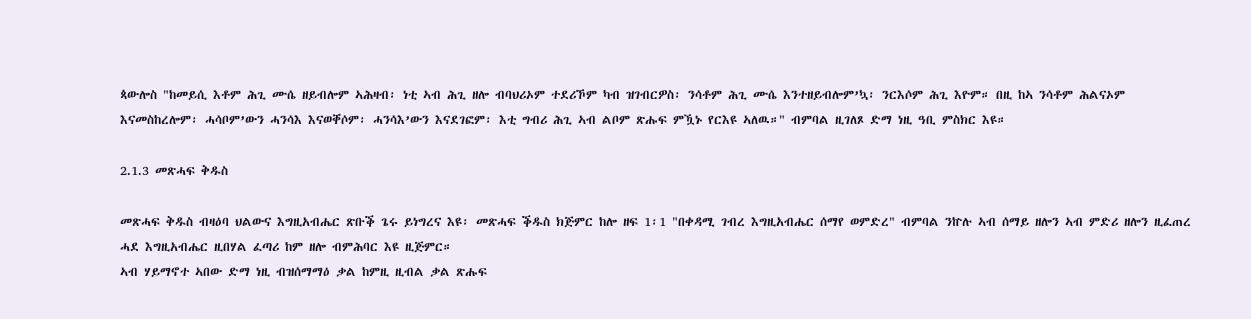ጳውሎስ "ከመይሲ እቶም ሕጊ ሙሴ ዘይብሎም ኣሕዛብ፡ ነቲ ኣብ ሕጊ ዘሎ ብባህሪኦም ተደሪኾም ካብ ዝገብርዎስ፡ ንሳቶም ሕጊ ሙሴ እንተዘይብሎም’ኳ፡ ንርእሶም ሕጊ እዮም። በዚ ከኣ ንሳቶም ሕልናኦም እናመስከረሎም፡ ሓሳቦም’ውን ሓንሳእ እናወቐሶም፡ ሓንሳእ’ውን እናደገፎም፡ እቲ ግብሪ ሕጊ ኣብ ልቦም ጽሑፍ ምዃኑ የርእዩ ኣለዉ።" ብምባል ዚገለጾ ድማ ነዚ ዓቢ ምስክር እዩ።

2.1.3 መጽሓፍ ቅዱስ

መጽሓፍ ቅዱስ ብዛዕባ ህልውና እግዚአብሔር ጽቡቕ ጌሩ ይነግረና እዩ፡ መጽሓፍ ቕዱስ ክጅምር ከሎ ዘፍ 1፡1 "በቀዳሚ ገብረ እግዚአብሔር ሰማየ ወምድረ" ብምባል ንኵሉ ኣብ ሰማይ ዘሎን ኣብ ምድሪ ዘሎን ዚፈጠረ ሓደ እግዚአብሔር ዚበሃል ፈጣሪ ከም ዘሎ ብምሕባር እዩ ዚጅምር።
ኣብ ሃይማኖተ ኣበው ድማ ነዚ ብዝሰማማዕ ቃል ከምዚ ዚብል ቃል ጽሑፍ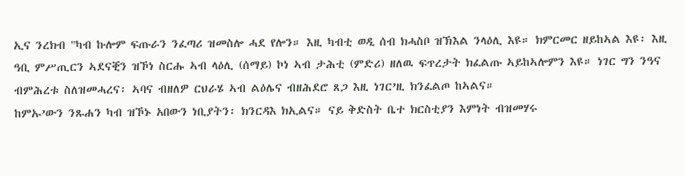ኢና ንረክብ "ካብ ኩሎም ፍጡራን ንፈጣሪ ዝመስሎ ሓደ የሎን። እዚ ካብቲ ወዲ ሰብ ክሓስቦ ዝኽእል ንላዕሊ እዩ። ክምርመር ዘይከኣል እዩ፡ እዚ ዓቢ ምሥጢርን ኣደናቒን ዝኾነ ስርሑ ኣብ ላዕሊ (ሰማይ) ኮነ ኣብ ታሕቲ (ምድሪ) ዘለዉ ፍጥረታት ክፈልጡ ኣይከኣሎምን እዩ። ነገር ግን ንዓና ብምሕረቱ ስለዝመሓረና፡ ኣባና ብዘለዎ ርህራሄ ኣብ ልዕሌና ብዘሕደሮ ጸጋ እዚ ነገር’ዚ ክንፈልጦ ከኣልና።
ከምኡ’ውን ንጹሐን ካብ ዝኾኑ አበውን ነቢያትን፡ ክንርዳእ ክኢልና። ናይ ቅድስት ቤተ ክርስቲያን እምነት ብዝመሃሩ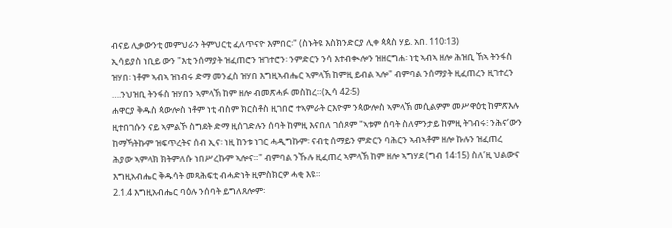ብናይ ሊቃውንቲ መምህራን ትምህርቲ ፈለጥናዮ እምበር፡" (ስኑትዩ እስክንድርያ ሊቀ ጳጳስ ሃይ. አበ. 110፡13)
ኢሳይያስ ነቢይ ውን "እቲ ንሰማያት ዝፈጠሮን ዝገተሮን፡ ንምድርን ንሳ እተብቊሎን ዝዘርግሐ፡ ነቲ ኣብኣ ዘሎ ሕዝቢ ኸኣ ትንፋስ ዝሃበ፡ ነቶም ኣብኣ ዝነብሩ ድማ መንፈስ ዝሃበ እግዚኣብሔር ኣምላኽ ከምዚ ይብል ኣሎ" ብምባል ንሰማያት ዚፈጠረን ዚገተረን ….ንህዝቢ ትንፋስ ዝሃበን ኣምላኽ ከም ዘሎ ብመጽሓፉ መስከረ።(ኢሳ 42፡5)
ሐዋርያ ቅዱስ ጳውሎስ ነቶም ነቲ ብስም ክርስቶስ ዚገበሮ ተኣምራት ርእዮም ንጳውሎስ ኣምላኽ መሲልዎም መሥዋዕቲ ከምጽእሉ ዚተበገሱን ናይ ኣምልኾ ስግደት ድማ ዚሰገድሉን ሰባት ከምዚ እናበለ ገሰጾም "ኣቱም ሰባት ስለምንታይ ከምዚ ትገብሩ፧ ንሕና’ውን ከማኻትኩም ዝፍጥረትና ሰብ ኢና፡ ነዚ ከንቱ ነገር ሓዲግኩም፡ ናብቲ ሰማይን ምድርን ባሕርን ኣብኣቶም ዘሎ ኩሉን ዝፈጠረ ሕያው ኣምላክ ክትምለሱ ነበሥረኩም ኣሎና።" ብምባል ንኹሉ ዚፈጠረ ኣምላኽ ከም ዘሎ ኣግሃደ (ግብ 14፡15) ስለ’ዚ ህልውና እግዚአብሔር ቅዱሳት መጻሕፍቲ ብሓድነት ዚምስክርዎ ሓቂ እዩ።
2.1.4 እግዚአብሔር ባዕሉ ንሰባት ይግለጸሎም፡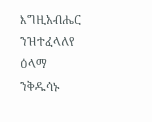እግዚአብሔር ንዝተፈላለየ ዕላማ ንቅዱሳኑ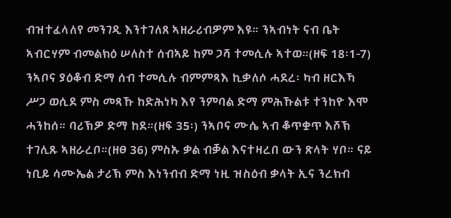ብዝተፈላለየ መንገዲ እንተገለጸ ኣዘራሪብዎም እዩ። ንኣብነት ናብ ቤት ኣብርሃም ብመልክዕ ሠለስተ ሰብኣይ ከም ጋሻ ተመሲሉ ኣተወ።(ዘፍ 18፡1-7) ንኣቦና ያዕቆብ ድማ ሰብ ተመሲሉ ብምምጻእ ኪቃለሶ ሓደረ፡ ካብ ዘርእኻ ሥጋ ወሲደ ምስ መጻኹ ከድሕነካ እየ ንምባል ድማ ምሕኹልቱ ተንከዮ እሞ ሓንከሰ። ባሪኽዎ ድማ ከደ።(ዘፍ 35፡) ንኣቦና ሙሴ ኣብ ቆጥቋጥ እሾኽ ተገሊጹ ኣዘራረቦ።(ዘፀ 36) ምስኡ ቃል ብቓል እናተዛረበ ውን ጽላት ሃቦ። ናይ ነቢይ ሳሙኤል ታሪኽ ምስ እነንብብ ድማ ነዚ ዝስዕብ ቃላት ኢና ንረክብ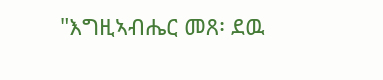"እግዚኣብሔር መጸ፡ ደዉ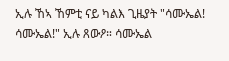ኢሉ ኸኣ ኸምቲ ናይ ካልእ ጊዜያት "ሳሙኤል! ሳሙኤል!" ኢሉ ጸውዖ። ሳሙኤል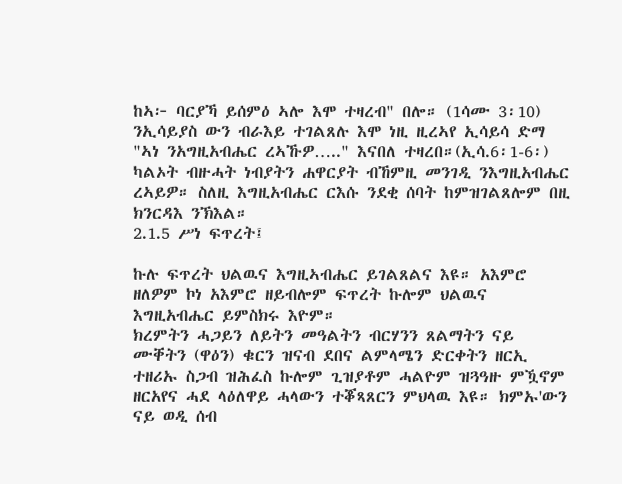ከኣ፦ ባርያኻ ይሰምዕ ኣሎ እሞ ተዛረብ" በሎ። (1ሳሙ 3፡10)
ንኢሳይያስ ውን ብራእይ ተገልጸሉ እሞ ነዚ ዚረኣየ ኢሳይሳ ድማ "ኣነ ንአግዚአብሔር ረኣኹዎ….." እናበለ ተዛረበ።(ኢሳ.6፡1-6፡) ካልኦት ብዙሓት ነብያትን ሐዋርያት ብኸምዚ መንገዲ ንእግዚአብሔር ረኣይዎ። ስለዚ እግዚአብሔር ርእሱ ንደቂ ሰባት ከምዝገልጸሎም በዚ ክንርዳእ ንኽእል።
2.1.5 ሥነ ፍጥረት፤

ኩሉ ፍጥረት ህልዉና እግዚኣብሔር ይገልጸልና እዩ። አእምሮ ዘለዎም ኮነ አእምሮ ዘይብሎም ፍጥረት ኩሎም ህልዉና እግዚአብሔር ይምስክሩ እዮም።
ክረምትን ሓጋይን ለይትን መዓልትን ብርሃንን ጸልማትን ናይ ሙቐትን (ዋዕን) ቁርን ዝናብ ደበና ልምላሜን ድርቀትን ዘርኢ ተዘሪኡ ስጋብ ዝሕፈስ ኩሎም ጊዝያቶም ሓልዮም ዝጓዓዙ ምዃኖም ዘርአየና ሓደ ላዕለዋይ ሓላውን ተቖጻጸርን ምህላዉ እዩ። ክምኡ'ውን ናይ ወዲ ሰብ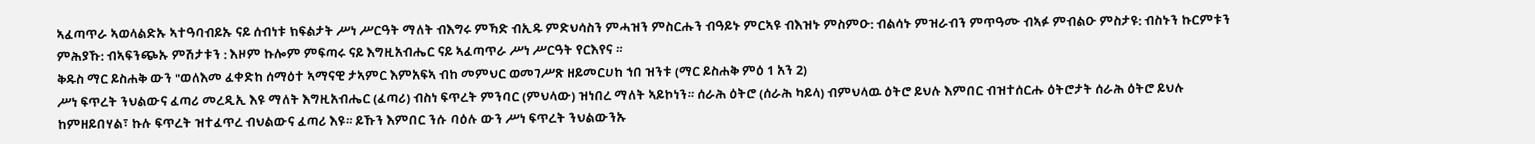ኣፈጣጥራ ኣወላልድኡ ኣተዓባብይኡ ናይ ሰብነቱ ክፍልታት ሥነ ሥርዓት ማለት ብእግሩ ምኻድ ብኢዱ ምድህሳስን ምሓዝን ምስርሑን ብዓይኑ ምርኣዩ ብእዝኑ ምስምዑ: ብልሳኑ ምዝራብን ምጥዓሙ ብኣፉ ምብልዑ ምስታዩ: ብስኑን ኩርምቱን ምሕያኹ: ብኣፍንጭኡ ምሽታቱን : እዞም ኩሎም ምፍጣሩ ናይ እግዚአብሔር ናይ ኣፈጣጥራ ሥነ ሥርዓት የርእየና ።
ቅዱስ ማር ይስሐቅ ውን "ወለእመ ፈቀድከ ሰማዕተ ኣማናዊ ታኣምር እምአፍኣ ብከ መምህር ወመገሥጽ ዘይመርሀከ ኀበ ዝንቱ (ማር ይስሐቅ ምዕ 1 አን 2)
ሥነ ፍጥረት ንህልውና ፈጣሪ መረዲኢ እዩ ማለት እግዚአብሔር (ፈጣሪ) ብስነ ፍጥረት ምንባር (ምህላው) ዝነበረ ማለት ኣይኮነን። ሰራሕ ዕትሮ (ሰራሕ ካይላ) ብምህላዉ ዕትሮ ይህሉ እምበር ብዝተሰርሑ ዕትሮታት ሰራሕ ዕትሮ ይህሉ ከምዘይበሃል፣ ኩሉ ፍጥረት ዝተፈጥረ ብህልውና ፈጣሪ እዩ። ይኹን እምበር ንሱ ባዕሉ ውን ሥነ ፍጥረት ንህልውንኡ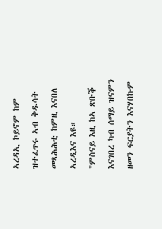ኣረዳኢ ኮይኖም ከም ዝተፈጥሩ ኣብ ቅዱሳት መጻሕሕቲ ከምዚ እናበለ ኣረዲእና እዩ።
"ምስናይ እዚ ከኣ ጽቡቕ እናገበረ ካብ ሰማይ ዝናምን ዘመን ፍርያትን እናሃበኩም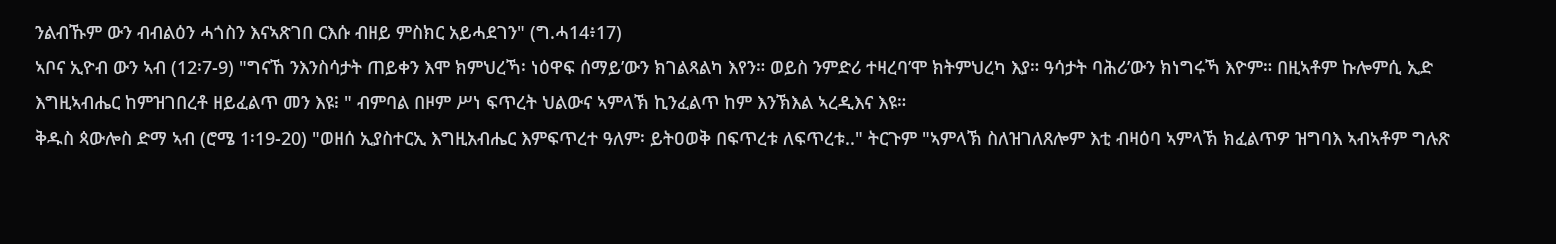ንልብኹም ውን ብብልዕን ሓጎስን እናኣጽገበ ርእሱ ብዘይ ምስክር አይሓደገን" (ግ.ሓ14፥17)
ኣቦና ኢዮብ ውን ኣብ (12፡7-9) "ግናኸ ንእንስሳታት ጠይቀን እሞ ክምህረኻ፡ ነዕዋፍ ሰማይ’ውን ክገልጻልካ እየን። ወይስ ንምድሪ ተዛረባ’ሞ ክትምህረካ እያ። ዓሳታት ባሕሪ’ውን ክነግሩኻ እዮም። በዚኣቶም ኩሎምሲ ኢድ እግዚኣብሔር ከምዝገበረቶ ዘይፈልጥ መን እዩ፧ " ብምባል በዞም ሥነ ፍጥረት ህልውና ኣምላኽ ኪንፈልጥ ከም እንኽእል ኣረዲእና እዩ።
ቅዱስ ጳውሎስ ድማ ኣብ (ሮሜ 1፡19-20) "ወዘሰ ኢያስተርኢ እግዚአብሔር እምፍጥረተ ዓለም፡ ይትዐወቅ በፍጥረቱ ለፍጥረቱ.." ትርጉም "ኣምላኽ ስለዝገለጸሎም እቲ ብዛዕባ ኣምላኽ ክፈልጥዎ ዝግባእ ኣብኣቶም ግሉጽ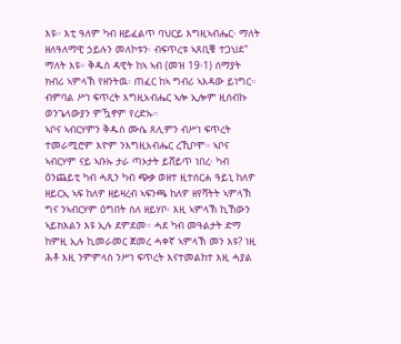እዩ። እቲ ዓለም ካብ ዘይፈልጥ ባህርይ እግዚኣብሔር፡ ማለት ዘለዓለማዊ ኃይሉን መለኮቱን፡ ብፍጥረቱ ኣጸቢቑ ተጋህደ" ማለት እዩ። ቅዱስ ዳዊት ከኣ ኣብ (መዝ 19፡1) ሰማያት ክብሪ ኣምላኽ የዘንትዉ፡ ጠፈር ከኣ ግብሪ ኣእዳው ይነግር። ብምባል ሥነ ፍጥረት እግዚአብሔር ኣሎ ኢሎም ዚሰብኩ ወንጌላውያን ምዃኖም የረድኡ።
ኣቦና ኣብርሃምን ቅዱስ ሙሴ ጸሊምን ብሥነ ፍጥረት ተመራሚሮም እዮም ንእግዚአብሔር ረኺቦሞ። ኣቦና ኣብርሃም ናይ ኣቡኡ ታራ ጣኦታት ይሸይጥ ነበረ፡ ካብ ዕንጨይቲ ካብ ሓጺን ካብ ጭቃ ወዘተ ዚተሰርሐ ዓይኒ ከለዎ ዘይርኢ ኣፍ ከለዎ ዘይዛረብ ኣፍንጫ ከለዎ ዘየሻትት ኣምላኽ ግና ንኣብርሃም ዕግበት ስለ ዘይሃቦ፡ እዚ ኣምላኽ ኪኸውን ኣይክእልን እዩ ኢሉ ደምደመ። ሓደ ካብ መዓልታት ድማ ከምዚ ኢሉ ኪመራመር ጀመረ ሓቀኛ ኣምላኽ መን እዩ? ነዚ ሕቶ እዚ ንምምላስ ንሥነ ፍጥረት እናተመልከተ እዚ ሓያል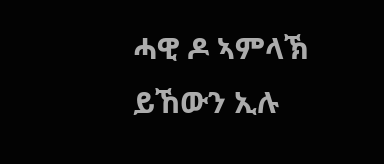ሓዊ ዶ ኣምላኽ ይኸውን ኢሉ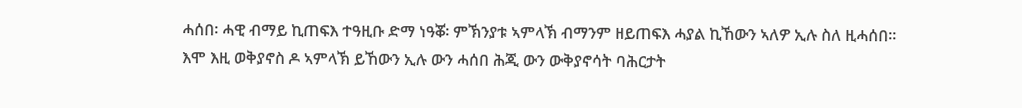ሓሰበ፡ ሓዊ ብማይ ኪጠፍእ ተዓዚቡ ድማ ነዓቖ፡ ምኽንያቱ ኣምላኽ ብማንም ዘይጠፍእ ሓያል ኪኸውን ኣለዎ ኢሉ ስለ ዚሓሰበ።
እሞ እዚ ወቅያኖስ ዶ ኣምላኽ ይኸውን ኢሉ ውን ሓሰበ ሕጂ ውን ውቅያኖሳት ባሕርታት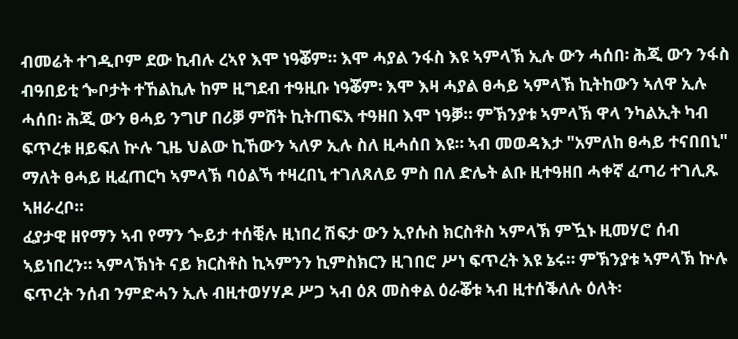ብመሬት ተገዲቦም ደው ኪብሉ ረኣየ እሞ ነዓቖም። እሞ ሓያል ንፋስ እዩ ኣምላኽ ኢሉ ውን ሓሰበ፡ ሕጂ ውን ንፋስ ብዓበይቲ ጐቦታት ተኸልኪሉ ከም ዚግደብ ተዓዚቡ ነዓቖም፡ እሞ እዛ ሓያል ፀሓይ ኣምላኽ ኪትከውን ኣለዋ ኢሉ ሓሰበ፡ ሕጂ ውን ፀሓይ ንግሆ በሪቓ ምሸት ኪትጠፍእ ተዓዘበ እሞ ነዓቓ። ምኽንያቱ ኣምላኽ ዋላ ንካልኢት ካብ ፍጥረቱ ዘይፍለ ኵሉ ጊዜ ህልው ኪኸውን ኣለዎ ኢሉ ስለ ዚሓሰበ እዩ። ኣብ መወዳእታ "አምለከ ፀሓይ ተናበበኒ" ማለት ፀሓይ ዚፈጠርካ ኣምላኽ ባዕልኻ ተዛረበኒ ተገለጸለይ ምስ በለ ድሌት ልቡ ዚተዓዘበ ሓቀኛ ፈጣሪ ተገሊጹ ኣዘራረቦ።
ፈያታዊ ዘየማን ኣብ የማን ጐይታ ተሰቒሉ ዚነበረ ሽፍታ ውን ኢየሱስ ክርስቶስ ኣምላኽ ምዃኑ ዚመሃሮ ሰብ ኣይነበረን። ኣምላኽነት ናይ ክርስቶስ ኪኣምንን ኪምስክርን ዚገበሮ ሥነ ፍጥረት እዩ ኔሩ። ምኽንያቱ ኣምላኽ ኵሉ ፍጥረት ንሰብ ንምድሓን ኢሉ ብዚተወሃሃዶ ሥጋ ኣብ ዕጸ መስቀል ዕራቖቱ ኣብ ዚተሰቕለሉ ዕለት፡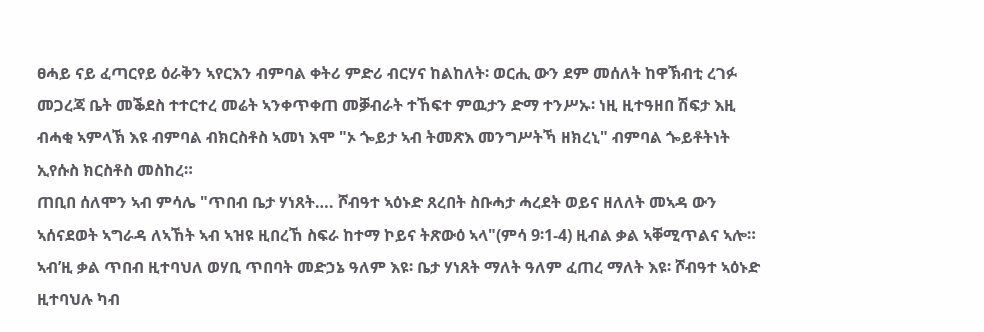ፀሓይ ናይ ፈጣርየይ ዕራቅን ኣየርእን ብምባል ቀትሪ ምድሪ ብርሃና ከልከለት፡ ወርሒ ውን ደም መሰለት ከዋኽብቲ ረገፉ መጋረጃ ቤት መቕደስ ተተርተረ መሬት ኣንቀጥቀጠ መቓብራት ተኸፍተ ምዉታን ድማ ተንሥኡ፡ ነዚ ዚተዓዘበ ሽፍታ እዚ ብሓቂ ኣምላኽ እዩ ብምባል ብክርስቶስ ኣመነ እሞ "ኦ ጐይታ ኣብ ትመጽእ መንግሥትኻ ዘክረኒ" ብምባል ጐይቶትነት ኢየሱስ ክርስቶስ መስከረ።
ጠቢበ ሰለሞን ኣብ ምሳሌ "ጥበብ ቤታ ሃነጸት…. ሾብዓተ ኣዕኑድ ጸረበት ስቡሓታ ሓረደት ወይና ዘለለት መኣዳ ውን ኣሰናደወት ኣግራዳ ለኣኸት ኣብ ኣዝዩ ዚበረኸ ስፍራ ከተማ ኮይና ትጽውዕ ኣላ"(ምሳ 9፡1-4) ዚብል ቃል ኣቐሚጥልና ኣሎ። ኣብ’ዚ ቃል ጥበብ ዚተባህለ ወሃቢ ጥበባት መድኃኔ ዓለም እዩ፡ ቤታ ሃነጸት ማለት ዓለም ፈጠረ ማለት እዩ፡ ሾብዓተ ኣዕኑድ ዚተባህሉ ካብ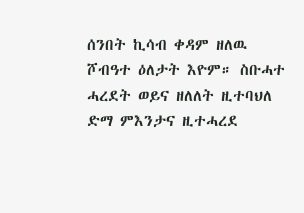ሰንበት ኪሳብ ቀዳም ዘለዉ ሾብዓተ ዕለታት እዮም። ስቡሓተ ሓረደት ወይና ዘለለት ዚተባህለ ድማ ምእንታና ዚተሓረደ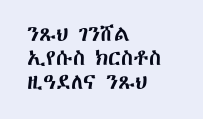ንጹህ ገንሸል ኢየሱስ ክርስቶስ ዚዓደለና ንጹህ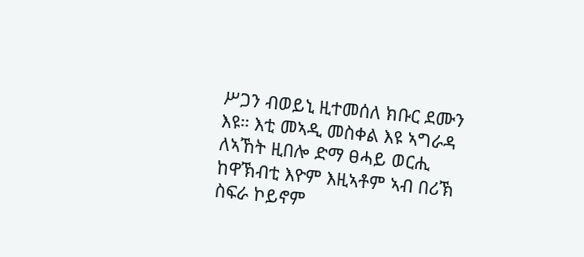ሥጋን ብወይኒ ዚተመሰለ ክቡር ደሙን እዩ። እቲ መኣዲ መስቀል እዩ ኣግራዳ ለኣኸት ዚበሎ ድማ ፀሓይ ወርሒ ከዋኽብቲ እዮም እዚኣቶም ኣብ በሪኽ ስፍራ ኮይኖም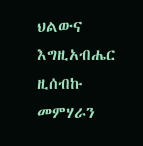ህልውና እግዚአብሔር ዚሰብኩ መምሃራን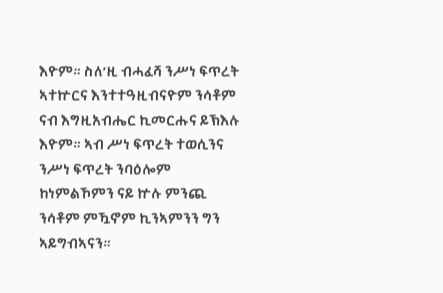እዮም። ስለ’ዚ ብሓፈሻ ንሥነ ፍጥረት ኣተኵርና እንተተዓዚብናዮም ንሳቶም ናብ እግዚአብሔር ኪመርሑና ይኽእሉ እዮም። ኣብ ሥነ ፍጥረት ተወሲንና ንሥነ ፍጥረት ንባዕሎም ከነምልኾምን ናይ ኵሉ ምንጪ ንሳቶም ምዃኖም ኪንኣምንን ግን ኣይግብኣናን።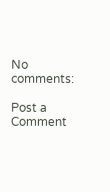No comments:

Post a Comment